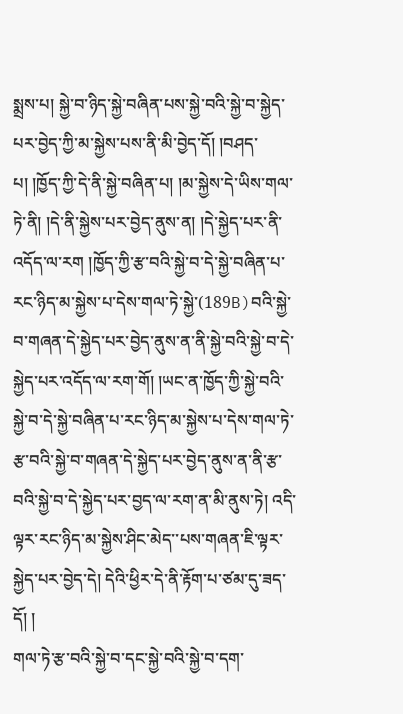སྨྲས་པ། སྐྱེ་བ་ཉིད་སྐྱེ་བཞིན་པས་སྐྱེ་བའི་སྐྱེ་བ་སྐྱེད་པར་བྱེད་ཀྱི་མ་སྐྱེས་པས་ནི་མི་བྱེད་དོ། །བཤད་པ། །ཁྱོད་ཀྱི་དེ་ནི་སྐྱེ་བཞིན་པ། །མ་སྐྱེས་དེ་ཡིས་གལ་ཏེ་ནི། །དེ་ནི་སྐྱེས་པར་བྱེད་ནུས་ན། །དེ་སྐྱེད་པར་ནི་འདོད་ལ་རག །ཁྱོད་ཀྱི་རྩ་བའི་སྐྱེ་བ་དེ་སྐྱེ་བཞིན་པ་རང་ཉིད་མ་སྐྱེས་པ་དེས་གལ་ཏེ་སྐྱེ་(189B)བའི་སྐྱེ་བ་གཞན་དེ་སྐྱེད་པར་བྱེད་ནུས་ན་ནི་སྐྱེ་བའི་སྐྱེ་བ་དེ་སྐྱེད་པར་འདོད་ལ་རག་གོ། །ཡང་ན་ཁྱོད་ཀྱི་སྐྱེ་བའི་སྐྱེ་བ་དེ་སྐྱེ་བཞིན་པ་རང་ཉིད་མ་སྐྱེས་པ་དེས་གལ་ཏེ་རྩ་བའི་སྐྱེ་བ་གཞན་དེ་སྐྱེད་པར་བྱེད་ནུས་ན་ནི་རྩ་བའི་སྐྱེ་བ་དེ་སྐྱེད་པར་བྱད་ལ་རག་ན་མི་ནུས་ཏེ། འདི་ལྟར་རང་ཉིད་མ་སྐྱེས་ཤིང་མེད་་པས་གཞན་ཇི་ལྟར་སྐྱེད་པར་བྱེད་དེ། དེའི་ཕྱིར་དེ་ནི་རྟོག་པ་ཙམ་དུ་ཟད་དོ། །
གལ་ཏེ་རྩ་བའི་སྐྱེ་བ་དང་སྐྱེ་བའི་སྐྱེ་བ་དག་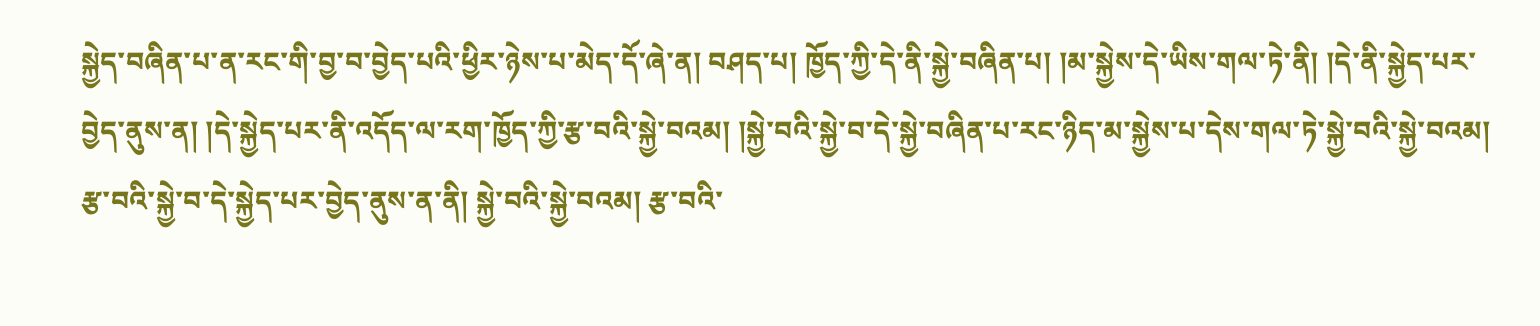སྐྱེད་བཞིན་པ་ན་རང་གི་བྱ་བ་བྱེད་པའི་ཕྱིར་ཉེས་པ་མེད་དོ་ཞེ་ན། བཤད་པ། ཁྱོད་ཀྱི་དེ་ནི་སྐྱེ་བཞིན་པ། །མ་སྐྱེས་དེ་ཡིས་གལ་ཏེ་ནི། །དེ་ནི་སྐྱེད་པར་བྱེད་ནུས་ན། །དེ་སྐྱེད་པར་ནི་འདོད་ལ་རག་ཁྱོད་ཀྱི་རྩ་བའི་སྐྱེ་བའམ། །སྐྱེ་བའི་སྐྱེ་བ་དེ་སྐྱེ་བཞིན་པ་རང་ཉིད་མ་སྐྱེས་པ་དེས་གལ་ཏེ་སྐྱེ་བའི་སྐྱེ་བའམ། རྩ་བའི་སྐྱེ་བ་དེ་སྐྱེད་པར་བྱེད་ནུས་ན་ནི། སྐྱེ་བའི་སྐྱེ་བའམ། རྩ་བའི་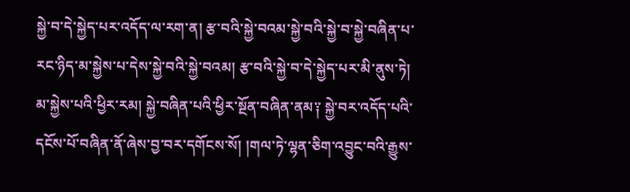སྐྱེ་བ་དེ་སྐྱེད་པར་འདོད་ལ་རག་ན། རྩ་བའི་སྐྱེ་བའམ་སྐྱེ་བའི་སྐྱེ་བ་སྐྱེ་བཞིན་པ་རང་ཉིད་མ་སྐྱེས་པ་དེས་སྐྱེ་བའི་སྐྱེ་བའམ། རྩ་བའི་སྐྱེ་བ་དེ་སྐྱེད་པར་མི་ནུས་ཏེ། མ་སྐྱེས་པའི་ཕྱིར་རམ། སྐྱེ་བཞིན་པའི་ཕྱིར་སྔོན་བཞིན་ནམ༑ སྐྱེ་བར་འདོད་པའི་དངོས་པོ་བཞིན་ནོ་ཞེས་བྱ་བར་དགོངས་སོ། །གལ་ཏེ་ལྷན་ཅིག་འབྱུང་བའི་རྒྱུས་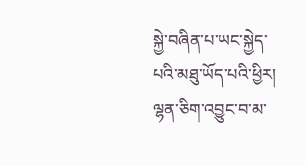སྐྱེ་བཞིན་པ་ཡང་སྐྱེད་པའི་མཐུ་ཡོད་པའི་ཕྱིར། ལྷན་ཅིག་འབྱུང་བ་མ་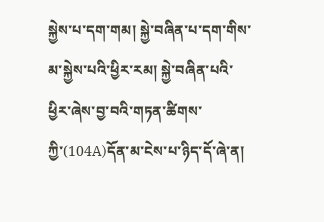སྐྱེས་པ་དག་གམ། སྐྱེ་བཞིན་པ་དག་གིས་མ་སྐྱེས་པའི་ཕྱིར་རམ། སྐྱེ་བཞིན་པའི་ཕྱིར་ཞེས་བྱ་བའི་གཏན་ཚིགས་ཀྱི་(104A)དོན་མ་ངེས་པ་ཉིད་དོ་ཞེ་ན།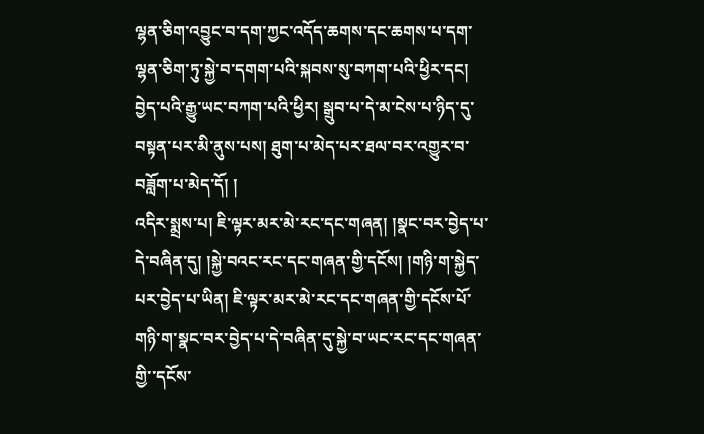ལྷན་ཅིག་འབྱུང་བ་དག་ཀྱང་འདོད་ཆགས་དང་ཆགས་པ་དག་ལྷན་ཅིག་ཏུ་སྐྱེ་བ་དགག་པའི་སྐབས་སུ་བཀག་པའི་ཕྱིར་དང། བྱེད་པའི་རྒྱུ་ཡང་བཀག་པའི་ཕྱིར། སྒྲུབ་པ་དེ་མ་ངེས་པ་ཉིད་དུ་བསྟན་པར་མི་ནུས་པས། ཐུག་པ་མེད་པར་ཐལ་བར་འགྱུར་བ་བཟློག་པ་མེད་དོ། །
འདིར་སྨྲས་པ། ཇི་ལྟར་མར་མེ་རང་དང་གཞན། །སྣང་བར་བྱེད་པ་དེ་བཞིན་དུ། །སྐྱེ་བའང་རང་དང་གཞན་གྱི་དངོས། །གཉི་ག་སྐྱེད་པར་བྱེད་པ་ཡིན། ཇི་ལྟར་མར་མེ་རང་དང་གཞན་གྱི་དངོས་པོ་གཉི་ག་སྣང་བར་བྱེད་པ་དེ་བཞིན་དུ་སྐྱེ་བ་ཡང་རང་དང་གཞན་གྱི་་དངོས་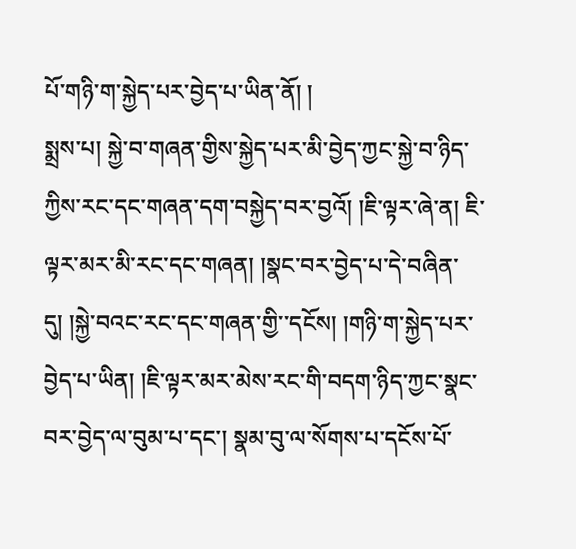པོ་གཉི་ག་སྐྱེད་པར་བྱེད་པ་ཡིན་ནོ། །
སྨྲས་པ། སྐྱེ་བ་གཞན་གྱིས་སྐྱེད་པར་མི་བྱེད་ཀྱང་སྐྱེ་བ་ཉིད་ཀྱིས་རང་དང་གཞན་དག་བསྐྱེད་བར་བྱའོ། །ཇི་ལྟར་ཞེ་ན། ཇི་ལྟར་མར་མི་རང་དང་གཞན། །སྣང་བར་བྱེད་པ་དེ་བཞིན་དུ། །སྐྱེ་བའང་རང་དང་གཞན་གྱི་་དངོས། །གཉི་ག་སྐྱེད་པར་བྱེད་པ་ཡིན། །ཇི་ལྟར་མར་མེས་རང་གི་བདག་ཉིད་ཀྱང་སྣང་བར་བྱེད་ལ་བུམ་པ་དང་། སྣམ་བུ་ལ་སོགས་པ་དངོས་པོ་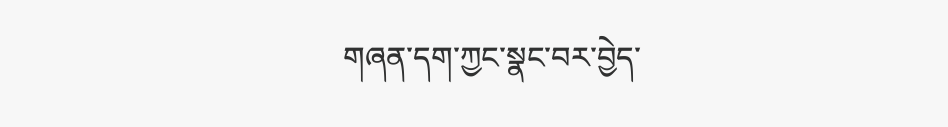གཞན་དག་ཀྱང་སྣང་བར་བྱེད་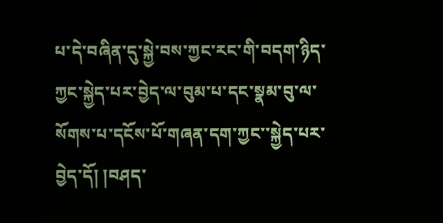པ་དེ་བཞིན་དུ་སྐྱེ་བས་ཀྱང་རང་གི་བདག་ཉིད་ཀྱང་སྐྱེད་པར་བྱེད་ལ་བུམ་པ་དང་སྣམ་བུ་ལ་སོགས་པ་དངོས་པོ་གཞན་དག་ཀྱང་་སྐྱེད་པར་བྱེད་དོ། །བཤད་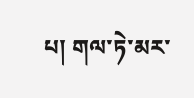པ། གལ་ཏེ་མར་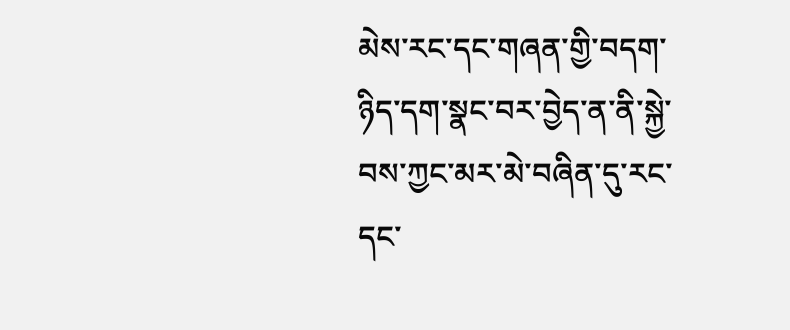མེས་རང་དང་གཞན་གྱི་བདག་ཉིད་དག་སྣང་བར་བྱེད་ན་ནི་སྐྱེ་བས་ཀྱང་མར་མེ་བཞིན་དུ་རང་དང་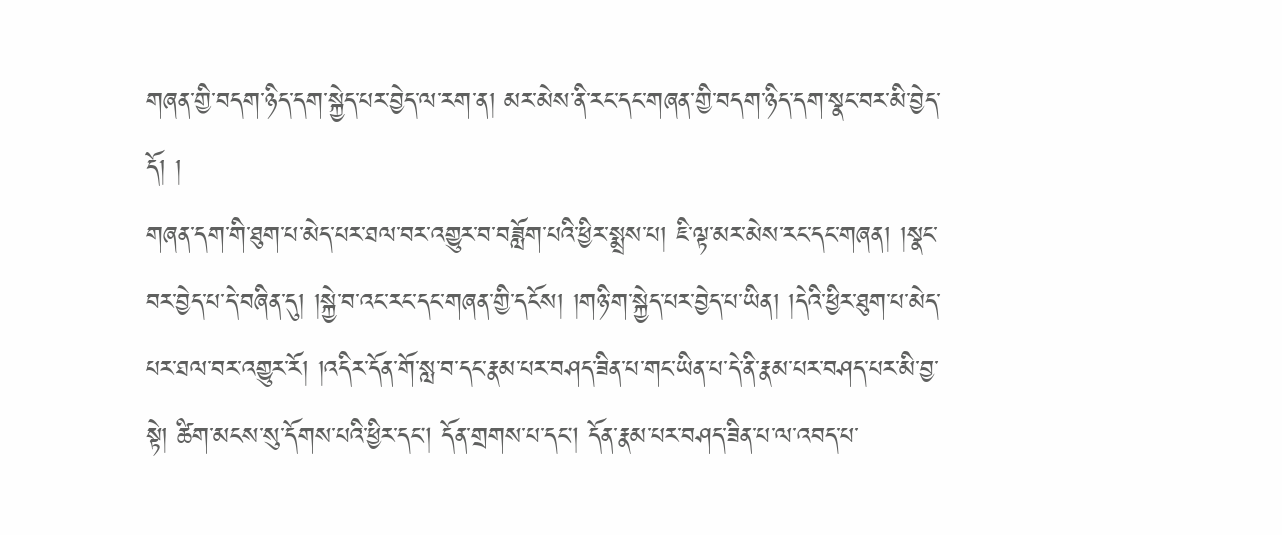གཞན་གྱི་བདག་ཉིད་དག་སྐྱེད་པར་བྱེད་ལ་རག་ན། མར་མེས་ནི་རང་དང་གཞན་གྱི་བདག་ཉིད་དག་སྣང་བར་མི་བྱེད་དོ། །
གཞན་དག་གི་ཐུག་པ་མེད་པར་ཐལ་བར་འགྱུར་བ་བཟློག་པའི་ཕྱིར་སྨྲས་པ། ཇི་ལྟ་མར་མེས་རང་དང་གཞན། །སྣང་བར་བྱེད་པ་དེ་བཞིན་དུ། །སྐྱེ་བ་འང་རང་དང་གཞན་གྱི་དངོས། །གཉི་ག་སྐྱེད་པར་བྱེད་པ་ཡིན། །དེའི་ཕྱིར་ཐུག་པ་མེད་པར་ཐལ་བར་འགྱུར་རོ། །འདིར་དོན་གོ་སླ་བ་དང་རྣམ་པར་བཤད་ཟིན་པ་གང་ཡིན་པ་དེ་ནི་རྣམ་པར་བཤད་པར་མི་བྱ་སྟེ། ཚིག་མངས་སུ་དོགས་པའི་ཕྱིར་དང། དོན་གྲགས་པ་དང། དོན་རྣམ་པར་བཤད་ཟིན་པ་ལ་འབད་པ་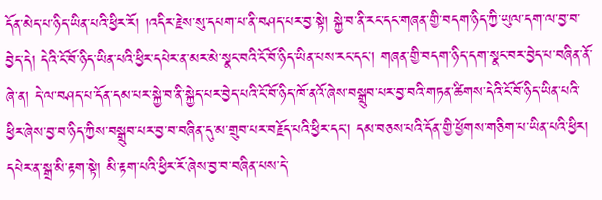དོན་མེད་པ་ཉིད་ཡིན་པའི་ཕྱིར་རོ། །འདིར་རྗེས་སུ་དཔག་པ་ནི་བཤད་པར་བྱ་སྟེ། སྐྱེ་བ་ནི་རང་དང་གཞན་གྱི་བདག་ཉིད་ཀྱི་ཡུལ་དག་ལ་བྱ་བ་བྱེད་དེ། དེའི་ངོ་བོ་ཉིད་ཡིན་པའི་ཕྱིར་དཔེར་ན་མར་མེ་སྣང་བའི་ངོ་བོ་ཉིད་ཡིན་པས་རང་དང། གཞན་གྱི་བདག་ཉིད་དག་སྣང་བར་བྱེད་པ་བཞིན་ནོ་ཞེ་ན། དེ་ལ་བཤད་པ་དོན་དམ་པར་སྐྱེ་བ་ནི་སྐྱེད་པར་བྱེད་པའི་ངོ་བོ་ཉིད་ཁོ་ནའོ་ཞེས་བསྒྲུབ་པར་བྱ་བའི་གཏན་ཚིགས་དེའི་ངོ་བོ་ཉིད་ཡིན་པའི་ཕྱིར་ཞེས་བྱ་བ་ཉིད་ཀྱིས་བསྒྲུབ་པར་བྱ་བ་བཞིན་དུ་མ་གྲུབ་པར་བརྗོད་པའི་ཕྱིར་དང། དམ་བཅས་པའི་དོན་གྱི་ཕྱོགས་གཅིག་པ་ཡིན་པའི་ཕྱིར། དཔེར་ན་སྒྲ་མི་རྟག་སྟེ། མི་རྟག་པའི་ཕྱིར་རོ་ཞེས་བྱ་བ་བཞིན་པས་དེ་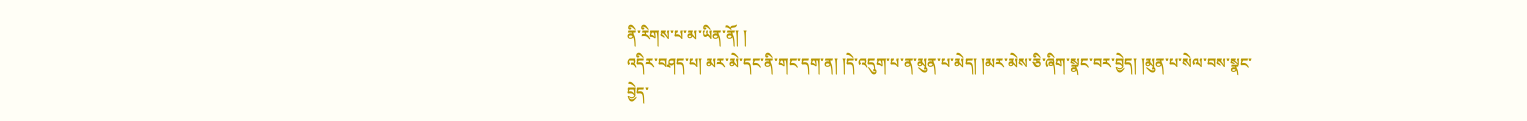ནི་རིགས་པ་མ་ཡིན་ནོ། །
འདིར་བཤད་པ། མར་མེ་དང་ནི་གང་དག་ན། །དེ་འདུག་པ་ན་མུན་པ་མེད། །མར་མེས་ཅི་ཞིག་སྣང་བར་བྱེད། །མུན་པ་སེལ་བས་སྣང་བྱེད་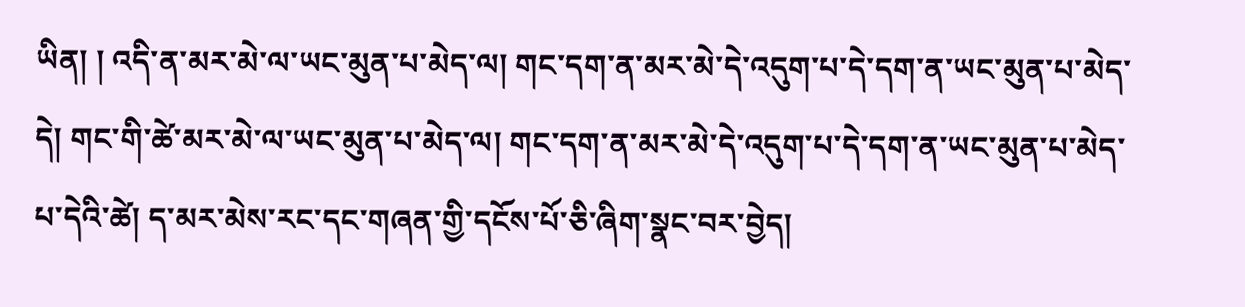ཡིན། ། འདི་ན་མར་མེ་ལ་ཡང་མུན་པ་མེད་ལ། གང་དག་ན་མར་མེ་དེ་འདུག་པ་དེ་དག་ན་ཡང་མུན་པ་མེད་དེ། གང་གི་ཚེ་མར་མེ་ལ་ཡང་མུན་པ་མེད་ལ། གང་དག་ན་མར་མེ་དེ་འདུག་པ་དེ་དག་ན་ཡང་མུན་པ་མེད་པ་དེའི་ཚེ། ད་མར་མེས་རང་དང་གཞན་གྱི་དངོས་པོ་ཅི་ཞིག་སྣང་བར་བྱེད།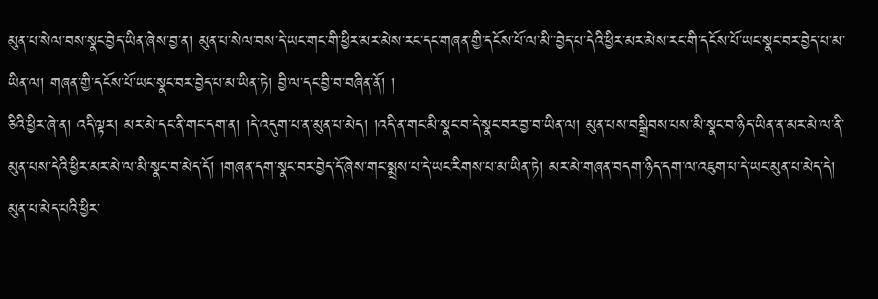མུན་པ་སེལ་བས་སྣང་བྱེད་ཡིན་ཞེས་བྱ་ན། མུན་པ་སེལ་བས་དེ་ཡང་གང་གི་ཕྱིར་མར་མེས་རང་དང་གཞན་གྱི་དངོས་པོ་ལ་མི་་བྱེད་པ་དེའི་ཕྱིར་མར་མེས་རང་གི་དངོས་པོ་ཡང་སྣང་བར་བྱེད་པ་མ་ཡིན་ལ། གཞན་གྱི་དངོས་པོ་ཡང་སྣང་བར་བྱེད་པ་མ་ཡིན་ཏེ། བྱི་ལ་དང་བྱི་བ་བཞིན་ནོ། །
ཅིའི་ཕྱིར་ཞེ་ན། འདི་ལྟར། མར་མེ་དང་ནི་གང་དག་ན། །དེ་འདུག་པ་ན་མུན་པ་མེད། །འདི་ན་གང་མི་སྣང་བ་དེ་སྣང་བར་བྱ་བ་ཡིན་ལ། མུན་པས་བསྒྲིབས་པས་མི་སྣང་བ་ཉིད་ཡིན་ན་མར་མེ་ལ་ནི་མུན་པས་དེའི་ཕྱིར་མར་མེ་ལ་མི་སྣང་བ་མེད་དོ། །གཞན་དག་སྣང་བར་བྱེད་དོ་ཞེས་གང་སྨྲས་པ་དེ་ཡང་རིགས་པ་མ་ཡིན་ཏེ། མར་མེ་གཞན་བདག་ཉིད་དག་ལ་འཇུག་པ་དེ་ཡང་མུན་པ་མེད་དེ། མུན་པ་མེད་པའི་ཕྱིར་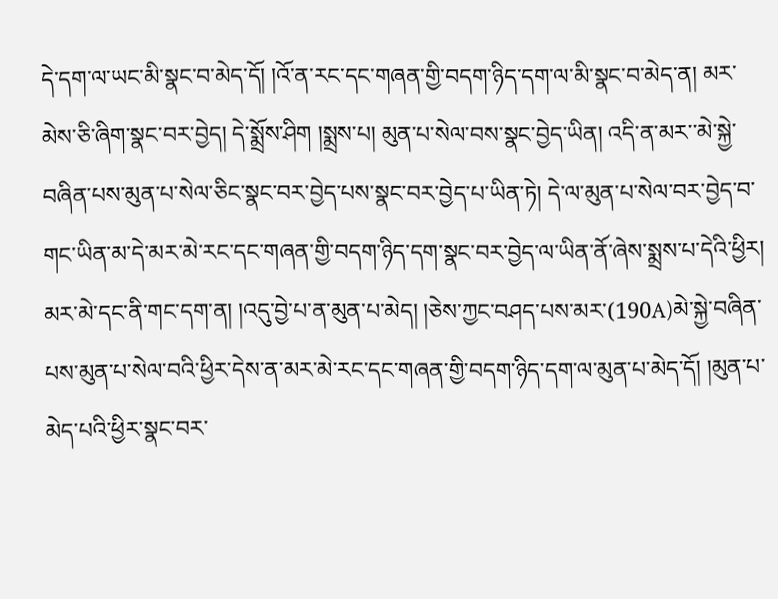དེ་དག་ལ་ཡང་མི་སྣང་བ་མེད་དོ། །འོ་ན་རང་དང་གཞན་གྱི་བདག་ཉིད་དག་ལ་མི་སྣང་བ་མེད་ན། མར་མེས་ཅི་ཞིག་སྣང་བར་བྱེད། དེ་སྨྲོས་ཤིག །སྨྲས་པ། མུན་པ་སེལ་བས་སྣང་བྱེད་ཡིན། འདི་ན་མར་་མེ་སྐྱེ་བཞིན་པས་མུན་པ་སེལ་ཅིང་སྣང་བར་བྱེད་པས་སྣང་བར་བྱེད་པ་ཡིན་ཏེ། དེ་ལ་མུན་པ་སེལ་བར་བྱེད་བ་གང་ཡིན་མ་དེ་མར་མེ་རང་དང་གཞན་གྱི་བདག་ཉིད་དག་སྣང་བར་བྱེད་ལ་ཡིན་ནོ་ཞེས་སྨྲས་པ་དེའི་ཕྱིར། མར་མེ་དང་ནི་གང་དག་ན། །འདུ་བྱེ་པ་ན་མུན་པ་མེད། །ཅེས་ཀྱང་བཤད་པས་མར་(190A)མེ་སྐྱེ་བཞིན་པས་མུན་པ་སེལ་བའི་ཕྱིར་དེས་ན་མར་མེ་རང་དང་གཞན་གྱི་བདག་ཉིད་དག་ལ་མུན་པ་མེད་དོ། །མུན་པ་མེད་པའི་ཕྱིར་སྣང་བར་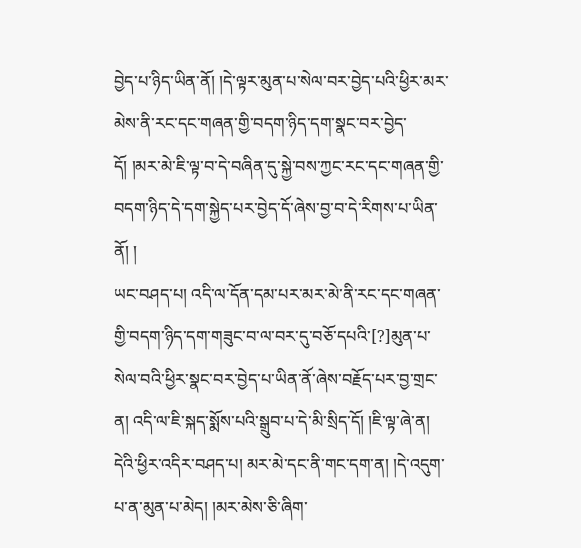བྱེད་པ་ཉིད་ཡིན་ནོ། །དེ་ལྟར་མུན་པ་སེལ་བར་བྱེད་པའི་ཕྱིར་མར་མེས་ནི་རང་དང་གཞན་གྱི་བདག་ཉིད་དག་སྣང་བར་བྱེད་དོ། །མར་མེ་ཇི་ལྟ་བ་དེ་བཞིན་དུ་སྐྱེ་བས་ཀྱང་རང་དང་གཞན་གྱི་བདག་ཉིད་དེ་དག་སྐྱེད་པར་བྱེད་དོ་ཞེས་བྱ་བ་དེ་རིགས་པ་ཡིན་ནོ། །
ཡང་བཤད་པ། འདི་ལ་དོན་དམ་པར་མར་མེ་ནི་རང་དང་གཞན་གྱི་བདག་ཉིད་དག་གཟུང་བ་ལ་བར་དུ་བཅོ་དཔའི་[?]མུན་པ་སེལ་བའི་ཕྱིར་སྣང་བར་བྱེད་པ་ཡིན་ནོ་ཞེས་བརྗོད་པར་བྱ་གྲང་ན། འདི་ལ་ཇི་སྐད་སྨོས་པའི་སྒྲུབ་པ་དེ་མི་སྲིད་དོ། །ཇི་ལྟ་ཞེ་ན། དེའི་ཕྱིར་འདིར་བཤད་པ། མར་མེ་དང་ནི་གང་དག་ན། །དེ་འདུག་པ་ན་མུན་པ་མེད། །མར་མེས་ཅི་ཞིག་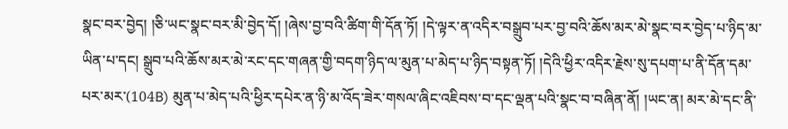སྣང་བར་བྱེད། །ཅི་ཡང་སྣང་བར་མི་བྱེད་དོ། །ཞེས་བྱ་བའི་ཚིག་གི་དོན་ཏོ། །དེ་ལྟར་ན་འདིར་བསྒྲུབ་པར་བྱ་བའི་ཆོས་མར་མེ་སྣང་བར་བྱེད་པ་ཉིད་མ་ཡིན་པ་དང། སྒྲུབ་པའི་ཆོས་མར་མེ་རང་དང་གཞན་གྱི་བདག་ཉིད་ལ་མུན་པ་མེད་པ་ཉིད་བསྟན་ཏོ། །དེའི་ཕྱིར་འདིར་རྗེས་སུ་དཔག་པ་ནི་དོན་དམ་པར་མར་(104B) མུན་པ་མེད་པའི་ཕྱིར་དཔེར་ན་ཉི་མ་འོད་ཟེར་གསལ་ཞིང་འཇིབས་བ་དང་ལྡན་པའི་སྣང་བ་བཞིན་ནོ། །ཡང་ན། མར་མེ་དང་ནི་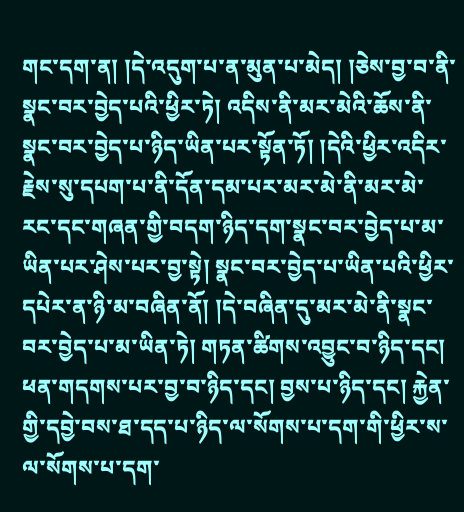གང་དག་ན། །དེ་འདུག་པ་ན་མུན་པ་མེད། །ཅེས་བྱ་བ་ནི་སྣང་བར་བྱེད་པའི་ཕྱིར་ཏེ། འདིས་ནི་མར་མེའི་ཆོས་ནི་སྣང་བར་བྱེད་པ་ཉིད་ཡིན་པར་སྟོན་ཏོ། །དེའི་ཕྱིར་འདིར་རྗེས་སུ་དཔག་པ་ནི་དོན་དམ་པར་མར་མེ་ནི་མར་མེ་རང་དང་གཞན་གྱི་བདག་ཉིད་དག་སྣང་བར་བྱེད་པ་མ་ཡིན་པར་ཤེས་པར་བྱ་སྟེ། སྣང་བར་བྱེད་པ་ཡིན་པའི་ཕྱིར་དཔེར་ན་ཉི་མ་བཞིན་ནོ། །དེ་བཞིན་དུ་མར་མེ་ནི་སྣང་བར་བྱེད་པ་མ་ཡིན་ཏེ། གཏན་ཚིགས་འབྱུང་བ་ཉིད་དང། ཕན་གདགས་པར་བྱ་བ་ཉིད་དང། བྱས་པ་ཉིད་དང། རྐྱེན་གྱི་དབྱེ་བས་ཐ་དད་པ་ཉིད་ལ་སོགས་པ་དག་གི་ཕྱིར་ས་ལ་སོགས་པ་དག་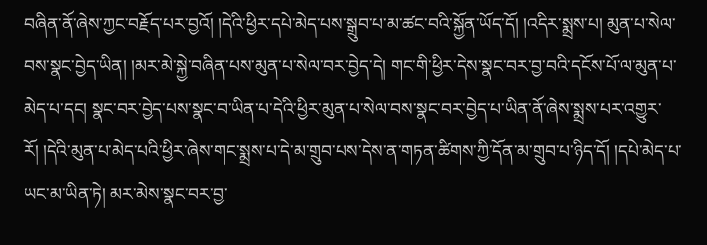བཞིན་ནོ་ཞེས་ཀྱང་བརྗོད་པར་བྱའོ། །དེའི་ཕྱིར་དཔེ་མེད་པས་སྒྲུབ་པ་མ་ཚང་བའི་སྐྱོན་ཡོད་དོ། །འདིར་སྨྲས་པ། མུན་པ་སེལ་བས་སྣང་བྱེད་ཡིན། །མར་མེ་སྐྱེ་བཞིན་པས་མུན་པ་སེལ་བར་བྱེད་དེ། གང་གི་ཕྱིར་དེས་སྣང་བར་བྱ་བའི་དངོས་པོ་ལ་མུན་པ་མེད་པ་དང། སྣང་བར་བྱེད་པས་སྣང་བ་ཡིན་པ་དེའི་ཕྱིར་མུན་པ་སེལ་བས་སྣང་བར་བྱེད་པ་ཡིན་ནོ་ཞེས་སྨྲས་པར་འགྱུར་རོ། །དེའི་མུན་པ་མེད་པའི་ཕྱིར་ཞེས་གང་སྨྲས་པ་དེ་མ་གྲུབ་པས་དེས་ན་གཏན་ཚིགས་ཀྱི་དོན་མ་གྲུབ་པ་ཉིད་དོ། །དཔེ་མེད་པ་ཡང་མ་ཡིན་ཏེ། མར་མེས་སྣང་བར་བྱ་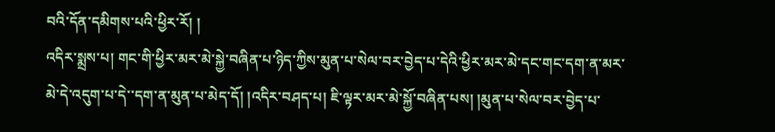བའི་དོན་དམིགས་པའི་ཕྱིར་རོ། །
འདིར་སྨྲས་པ། གང་གི་ཕྱིར་མར་མེ་སྐྱེ་བཞིན་པ་ཉིད་ཀྱིས་མུན་པ་སེལ་བར་བྱེད་པ་དེའི་ཕྱིར་མར་མེ་དང་གང་དག་ན་མར་མེ་དེ་འདུག་པ་དེ་་དག་ན་མུན་པ་མེད་དོ། །འདིར་བཤད་པ། ཇི་ལྟར་མར་མེ་སྐྱོ་བཞིན་པས། །མུན་པ་སེལ་བར་བྱེད་པ་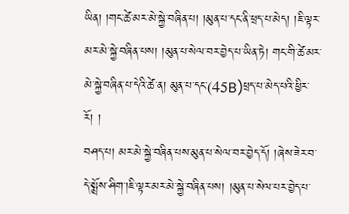ཡིན། །གང་ཚེ་མར་མེ་སྐྱེ་བཞིན་པ། །མུན་པ་དང་ནི་ཕྲད་པ་མེད། །ཇི་ལྟར་མར་མེ་སྐྱེ་བཞིན་པས། །མུན་པ་སེལ་བར་བྱེད་པ་ཡིན་ཏེ། གང་གི་ཚེ་མར་མེ་སྐྱེ་བཞིན་པ་དེའི་ཚེ་ན། མུན་པ་དང་(45B)ཕྲད་པ་མེད་པའི་ཕྱིར་རོ། །
བཤད་པ། མར་མེ་སྐྱེ་བཞིན་པས་མུན་པ་སེལ་བར་བྱེད་དོ། །ཞེས་ཟེར་བ་དེ་སྨྲོས་ཤིག་།ཇི་ལྟར་མར་མེ་སྐྱེ་བཞིན་པས། །མུན་པ་སེལ་པར་བྱེད་པ་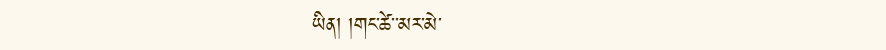ཡིན། །གང་ཚེ་་མར་མེ་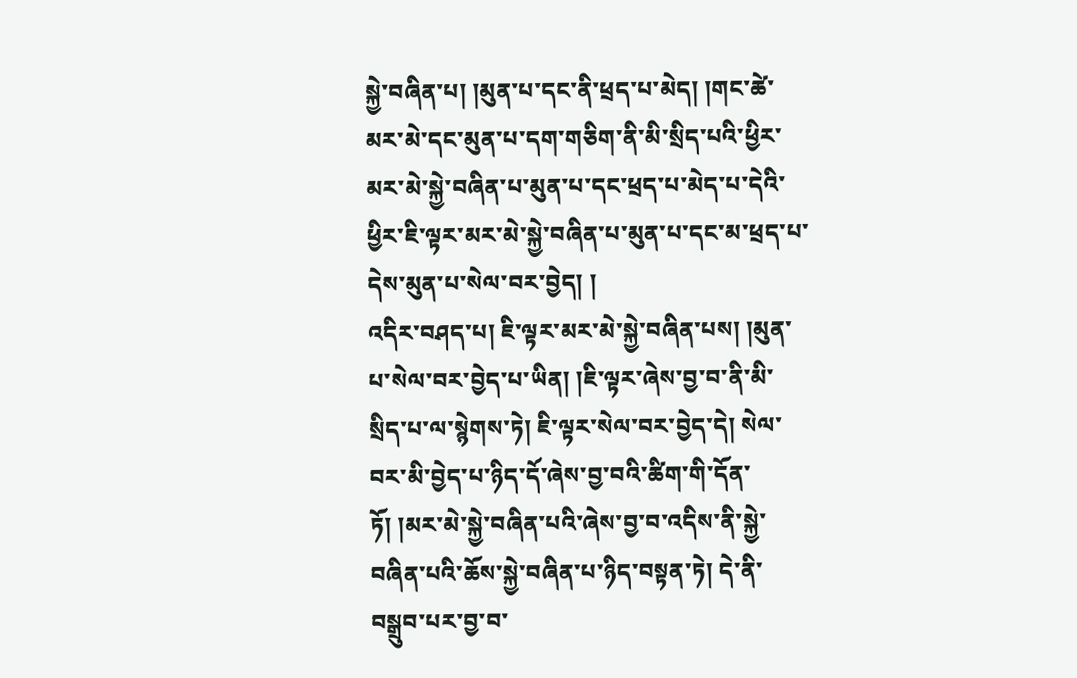སྐྱེ་བཞིན་པ། །མུན་པ་དང་ནི་ཕྲད་པ་མེད། །གང་ཚེ་མར་མེ་དང་མུན་པ་དག་གཅིག་ནི་མི་སྲིད་པའི་ཕྱིར་མར་མེ་སྐྱེ་བཞིན་པ་མུན་པ་དང་ཕྲད་པ་མེད་པ་དེའི་ཕྱིར་ཇི་ལྟར་མར་མེ་སྐྱེ་བཞིན་པ་མུན་པ་དང་མ་ཕྲད་པ་དེས་མུན་པ་སེལ་བར་བྱེད། །
འདིར་བཤད་པ། ཇི་ལྟར་མར་མེ་སྐྱེ་བཞིན་པས། །མུན་པ་སེལ་བར་བྱེད་པ་ཡིན། །ཇི་ལྟར་ཞེས་བྱ་བ་ནི་མི་སྲིད་པ་ལ་སྙེགས་ཏེ། ཇི་ལྟར་སེལ་བར་བྱེད་དེ། སེལ་བར་མི་བྱེད་པ་ཉིད་དོ་ཞེས་བྱ་བའི་ཚིག་གི་དོན་ཏོ། །མར་མེ་སྐྱེ་བཞིན་པའི་ཞེས་བྱ་བ་འདིས་ནི་སྐྱེ་བཞིན་པའི་ཆོས་སྐྱེ་བཞིན་པ་ཉིད་བསྟན་ཏེ། དེ་ནི་བསྒྲུབ་པར་བྱ་བ་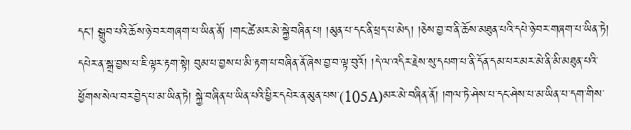དང། སྒྲུབ་པའི་ཆོས་ཉེ་བར་གཞག་པ་ཡིན་ནོ། །གང་ཚེ་མར་མེ་སྐྱེ་བཞིན་པ། །མུན་པ་དང་ནི་ཕྲད་པ་མེད། །ཅེས་བྱ་བ་ནི་ཆོས་མཐུན་པའི་དཔེ་ཉེ་བར་གཞག་པ་ཡིན་ཏེ། དཔེར་ན་སྒྲ་བྱས་པ་ཇི་ལྟར་རྟག་སྟེ། བུམ་པ་བྱས་པ་མི་རྟག་པ་བཞིན་ནོ་ཞེས་བྱ་བ་ལྟ་བུའོ། །དེ་ལ་འདིར་རྗེས་སུ་དཔག་པ་ནི་དོན་དམ་པར་མར་མེ་ནི་མི་མཐུན་པའི་ཕྱོགས་སེལ་བར་བྱེད་པ་མ་ཡིན་ཏེ། སྐྱེ་བཞིན་པ་ཡིན་པའི་ཕྱིར་དཔེར་ན་མུན་པས་(105A)མར་མེ་བཞིན་ནོ། །གལ་ཏེ་ཤེས་པ་དང་ཤེས་པ་མ་ཡིན་པ་དག་གིས་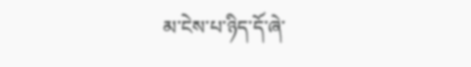མ་ངེས་པ་ཉིད་དོ་ཞེ་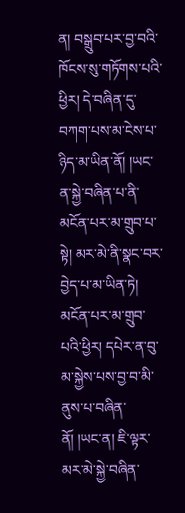ན། བསྒྲུབ་པར་བྱ་བའི་ཁོངས་སུ་གཏོགས་པའི་ཕྱིར། དེ་བཞིན་དུ་བཀག་པས་མ་ངེས་པ་ཉིད་མ་ཡིན་ནོ། །ཡང་ན་སྐྱེ་བཞིན་པ་ནི་མངོན་པར་མ་གྲུབ་པ་སྟེ། མར་མེ་ནི་སྣང་བར་བྱེད་པ་མ་ཡིན་ཏེ། མངོན་པར་མ་གྲུབ་པའི་ཕྱིར། དཔེར་ན་བུ་མ་སྐྱེས་པས་བྱ་བ་མི་ནུས་པ་བཞིན་ནོ། །ཡང་ན། ཇི་ལྟར་མར་མེ་སྐྱེ་བཞིན་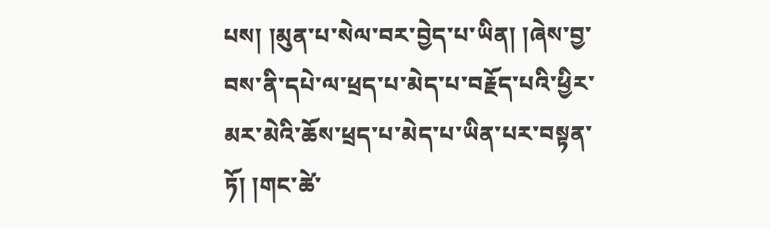པས། །མུན་པ་སེལ་བར་བྱེད་པ་ཡིན། །ཞེས་བྱ་བས་ནི་དཔེ་ལ་ཕྲད་པ་མེད་པ་བརྗོད་པའི་ཕྱིར་མར་མེའི་ཆོས་ཕྲད་པ་མེད་པ་ཡིན་པར་བསྟན་ཏོ། །གང་ཚེ་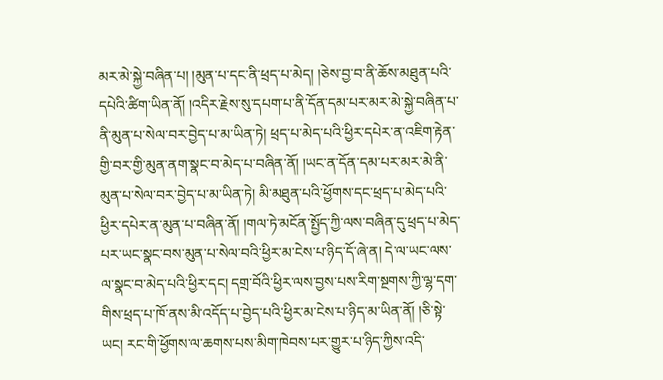མར་མེ་སྐྱེ་བཞིན་པ། །མུན་པ་དང་ནི་ཕྲད་པ་མེད། །ཅེས་བྱ་བ་ནི་ཆོས་མཐུན་པའི་དཔེའི་ཚིག་ཡིན་ནོ། །འདིར་རྗེས་སུ་དཔག་པ་ནི་དོན་དམ་པར་མར་མེ་སྐྱེ་བཞིན་པ་ནི་མུན་པ་སེལ་བར་བྱེད་པ་མ་ཡིན་ཏེ། ཕྲད་པ་མེད་པའི་ཕྱིར་དཔེར་ན་འཇིག་རྟེན་གྱི་བར་གྱི་མུན་ནག་སྣང་བ་མེད་པ་བཞིན་ནོ། །ཡང་ན་དོན་དམ་པར་མར་མེ་ནི་མུན་པ་སེལ་བར་བྱེད་པ་མ་ཡིན་ཏེ། མི་མཐུན་པའི་ཕྱོགས་དང་ཕྲད་པ་མེད་པའི་ཕྱིར་དཔེར་ན་མུན་པ་བཞིན་ནོ། །གལ་ཏེ་མངོན་སྤྱོད་ཀྱི་ལས་བཞིན་དུ་ཕྲད་པ་མེད་པར་ཡང་སྣང་བས་མུན་པ་སེལ་བའི་ཕྱིར་མ་ངེས་པ་ཉིད་དོ་ཞེ་ན། དེ་ལ་ཡང་ལས་ལ་སྣང་བ་མེད་པའི་ཕྱིར་དང། དགྲ་བོའི་ཕྱིར་ལས་བྱས་པས་རིག་སྔགས་ཀྱི་ལྷ་དག་གིས་ཕྲད་པ་ཁོ་ནས་མི་འདོད་པ་བྱེད་པའི་ཕྱིར་མ་ངེས་པ་ཉིད་མ་ཡིན་ནོ། །ཅི་སྟེ་ཡང། རང་གི་ཕྱོགས་ལ་ཆགས་པས་མིག་ཁེབས་པར་གྱུར་པ་ཉིད་ཀྱིས་འདི་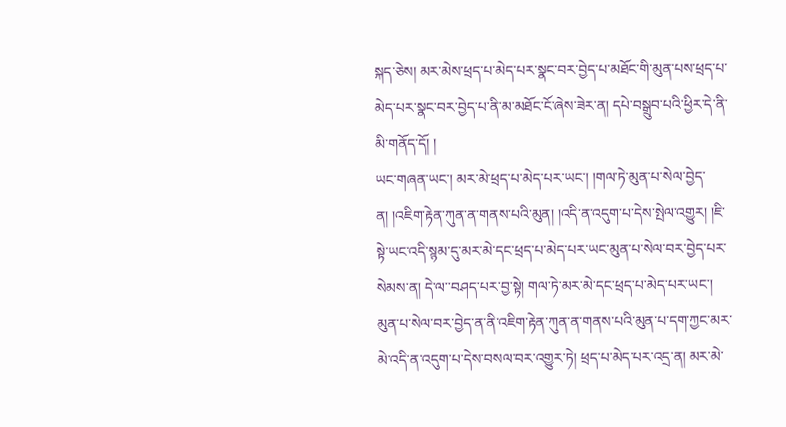སྐད་ཅེས། མར་མེས་ཕྲད་པ་མེད་པར་སྣང་བར་བྱེད་པ་མཐོང་གི་མུན་པས་ཕྲད་པ་མེད་པར་སྣང་བར་བྱེད་པ་ནི་མ་མཐོང་ངོ་ཞེས་ཟེར་ན། དཔེ་བསྒྲུབ་པའི་ཕྱིར་དེ་ནི་མི་གནོད་དོ། །
ཡང་གཞན་ཡང་། མར་མེ་ཕྲད་པ་མེད་པར་ཡང་། །གལ་ཏེ་མུན་པ་སེལ་བྱེད་ན། །འཇིག་རྟེན་ཀུན་ན་གནས་པའི་མུན། །འདི་ན་འདུག་པ་དེས་སྤེལ་འགྱུར། །ཇི་སྟེ་ཡང་འདི་སྙམ་དུ་མར་མེ་དང་ཕྲད་པ་མེད་པར་ཡང་མུན་པ་སེལ་བར་བྱེད་པར་སེམས་ན། དེ་ལ་་བཤད་པར་བྱ་སྟེ། གལ་ཏེ་མར་མེ་དང་ཕྲད་པ་མེད་པར་ཡང་། མུན་པ་སེལ་བར་བྱེད་ན་ནི་འཇིག་རྟེན་ཀུན་ན་གནས་པའི་མུན་པ་དག་ཀྱང་མར་མེ་འདི་ན་འདུག་པ་དེས་བསལ་བར་འགྱུར་ཏེ། ཕྲད་པ་མེད་པར་འདྲ་ན། མར་མེ་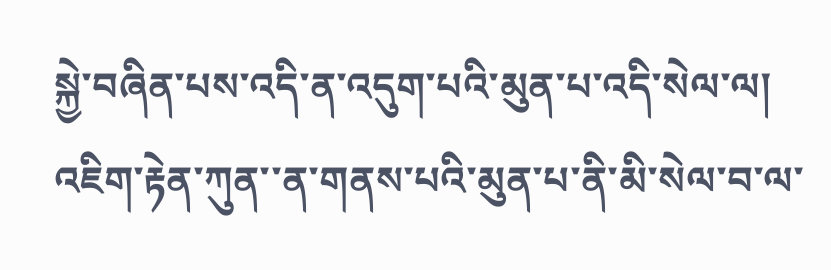སྐྱེ་བཞིན་པས་འདི་ན་འདུག་པའི་མུན་པ་འདི་སེལ་ལ། འཇིག་རྟེན་ཀུན་་ན་གནས་པའི་མུན་པ་ནི་མི་སེལ་བ་ལ་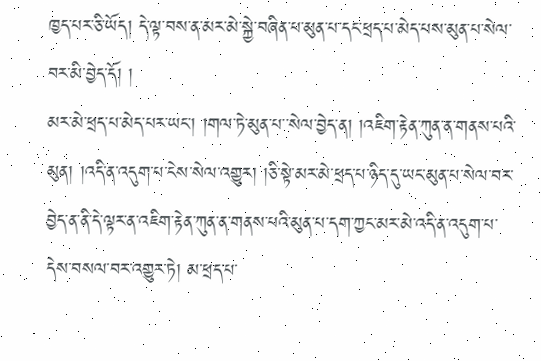ཁྱད་པར་ཅི་ཡོད། དེ་ལྟ་བས་ན་མར་མེ་སྐྱེ་བཞིན་པ་མུན་པ་དང་ཕྲད་པ་མེད་པས་མུན་པ་སེལ་བར་མི་བྱེད་དོ། །
མར་མེ་ཕྲད་པ་མེད་པར་ཡང་། །གལ་ཏེ་མུན་པ་་སེལ་བྱེད་ན། །འཇིག་རྟེན་ཀུན་ན་གནས་པའི་མུན། །འདི་ན་འདུག་པ་ངེས་སེལ་འགྱུར། །ཅི་སྟེ་མར་མེ་ཕྲད་པ་ཉིད་དུ་ཡང་མུན་པ་སེལ་བར་བྱེད་ན་ནི་དེ་ལྟར་ན་འཇིག་རྟེན་ཀུན་ན་གནས་པའི་མུན་པ་དག་ཀྱང་མར་མེ་འདི་ན་འདུག་པ་དེས་བསལ་བར་འགྱུར་ཏེ། མ་ཕྲད་པ་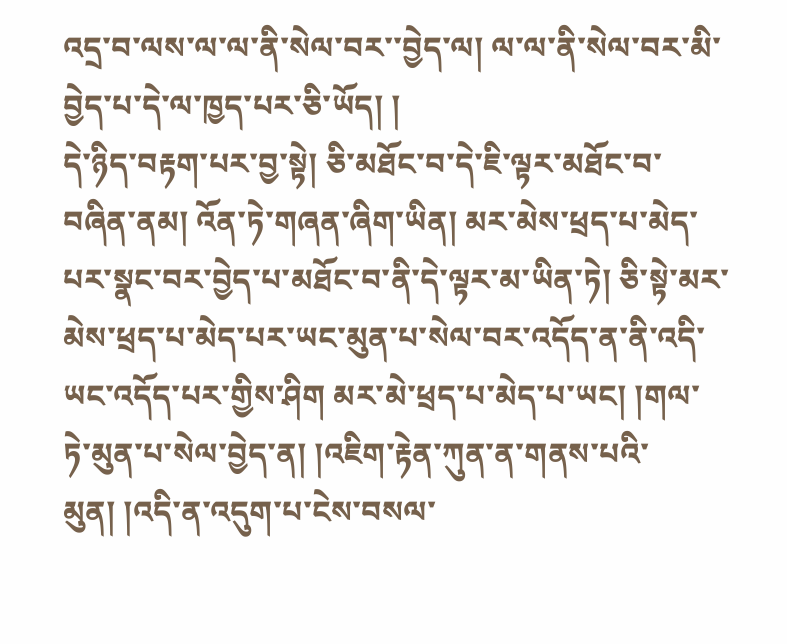འདྲ་བ་ལས་ལ་ལ་ནི་སེལ་བར་་བྱེད་ལ། ལ་ལ་ནི་སེལ་བར་མི་བྱེད་པ་དེ་ལ་ཁྱད་པར་ཅི་ཡོད། །
དེ་ཉིད་བརྟག་པར་བྱ་སྟེ། ཅི་མཐོང་བ་དེ་ཇི་ལྟར་མཐོང་བ་བཞིན་ནམ། འོན་ཏེ་གཞན་ཞིག་ཡིན། མར་མེས་ཕྲད་པ་མེད་པར་སྣང་བར་བྱེད་པ་མཐོང་བ་ནི་དེ་ལྟར་མ་ཡིན་ཏེ། ཅི་སྟེ་མར་མེས་ཕྲད་པ་མེད་པར་ཡང་མུན་པ་སེལ་བར་འདོད་ན་ནི་འདི་ཡང་འདོད་པར་གྱིས་ཤིག མར་མེ་ཕྲད་པ་མེད་པ་ཡང། །གལ་ཏེ་མུན་པ་སེལ་བྱེད་ན། །འཇིག་རྟེན་ཀུན་ན་གནས་པའི་མུན། །འདི་ན་འདུག་པ་ངེས་བསལ་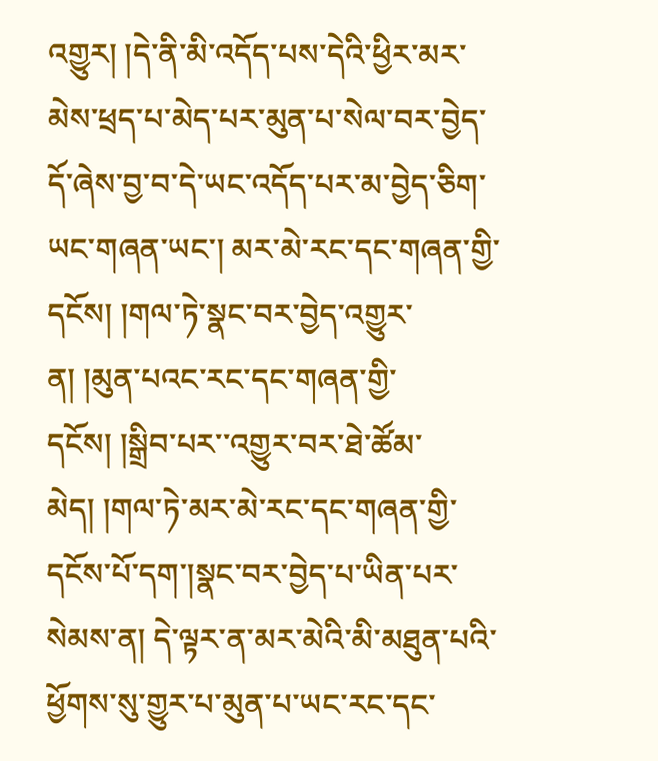འགྱུར། །དེ་ནི་མི་འདོད་པས་དེའི་ཕྱིར་མར་མེས་ཕྲད་པ་མེད་པར་མུན་པ་སེལ་བར་བྱེད་དོ་ཞེས་བྱ་བ་དེ་ཡང་འདོད་པར་མ་བྱེད་ཅིག་
ཡང་གཞན་ཡང་། མར་མེ་རང་དང་གཞན་གྱི་དངོས། །གལ་ཏེ་སྣང་བར་བྱེད་འགྱུར་ན། །མུན་པའང་རང་དང་གཞན་གྱི་དངོས། །སྒྲིབ་པར་་འགྱུར་བར་ཐེ་ཚོམ་མེད། །གལ་ཏེ་མར་མེ་རང་དང་གཞན་གྱི་དངོས་པོ་དག་།སྣང་བར་བྱེད་པ་ཡིན་པར་སེམས་ན། དེ་ལྟར་ན་མར་མེའི་མི་མཐུན་པའི་ཕྱོགས་སུ་གྱུར་པ་མུན་པ་ཡང་རང་དང་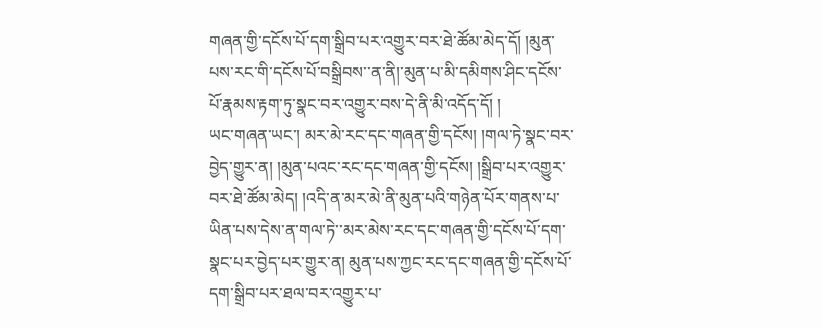གཞན་གྱི་དངོས་པོ་དག་སྒྲིབ་པར་འགྱུར་བར་ཐེ་ཚོམ་མེད་དོ། །མུན་པས་རང་གི་དངོས་པོ་བསྒྲིབས་་ན་ནི།་མུན་པ་མི་དམིགས་ཤིང་དངོས་པོ་རྣམས་རྟག་ཏུ་སྣང་བར་འགྱུར་བས་དེ་ནི་མི་འདོད་དོ། །
ཡང་གཞན་ཡང་། མར་མེ་རང་དང་གཞན་གྱི་དངོས། །གལ་ཏེ་སྣང་བར་བྱེད་གྱུར་ན། །མུན་པའང་རང་དང་གཞན་གྱི་དངོས། །སྒྲིབ་པར་འགྱུར་བར་ཐེ་ཚོམ་མེད། །འདི་ན་མར་མེ་ནི་མུན་པའི་གཉེན་པོར་གནས་པ་ཡིན་པས་དེས་ན་གལ་ཏེ་་མར་མེས་རང་དང་གཞན་གྱི་དངོས་པོ་དག་སྣང་པར་བྱེད་པར་གྱུར་ན། མུན་པས་ཀྱང་རང་དང་གཞན་གྱི་དངོས་པོ་དག་སྒྲིབ་པར་ཐལ་བར་འགྱུར་པ་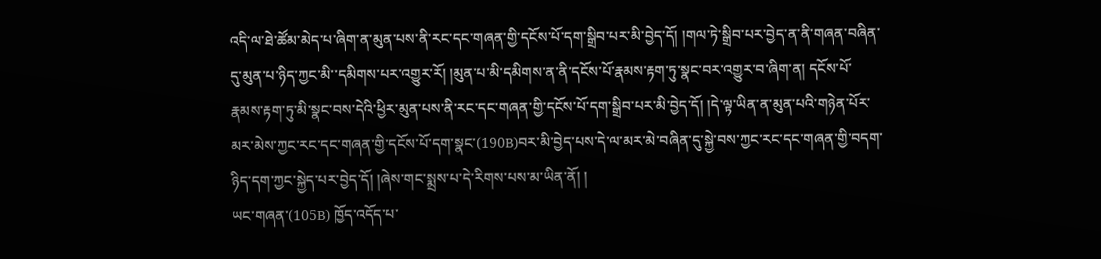འདི་ལ་ཐེ་ཚོམ་མེད་པ་ཞིག་ན་མུན་པས་ནི་རང་དང་གཞན་གྱི་དངོས་པོ་དག་སྒྲིབ་པར་མི་བྱེད་དོ། །གལ་ཏེ་སྒྲིབ་པར་བྱེད་ན་ནི་གཞན་བཞིན་དུ་མུན་པ་ཉིད་ཀྱང་མི་་དམིགས་པར་འགྱུར་རོ། །མུན་པ་མི་དམིགས་ན་ནི་དངོས་པོ་རྣམས་རྟག་ཏུ་སྣང་བར་འགྱུར་བ་ཞིག་ན། དངོས་པོ་རྣམས་རྟག་ཏུ་མི་སྣང་བས་དེའི་ཕྱིར་མུན་པས་ནི་རང་དང་གཞན་གྱི་དངོས་པོ་དག་སྒྲིབ་པར་མི་བྱེད་དོ། །དེ་ལྟ་ཡིན་ན་མུན་པའི་གཉེན་པོར་མར་མེས་ཀྱང་རང་དང་གཞན་གྱི་དངོས་པོ་དག་སྣང་(190B)བར་མི་བྱེད་པས་དེ་ལ་མར་མེ་བཞིན་དུ་སྐྱེ་བས་ཀྱང་རང་དང་གཞན་གྱི་བདག་ཉིད་དག་ཀྱང་སྐྱེད་པར་བྱེད་དོ། །ཞེས་གང་སྨྲས་པ་དེ་རིགས་པས་མ་ཡིན་ནོ། །
ཡང་གཞན་(105B) ཁྱོད་འདོད་པ་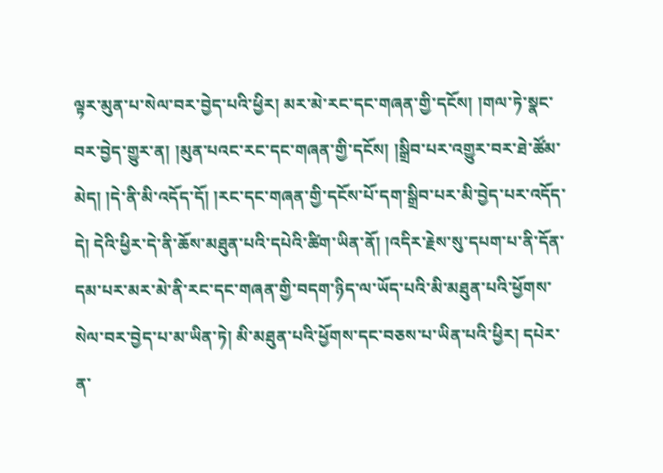ལྟར་མུན་པ་སེལ་བར་བྱེད་པའི་ཕྱིར། མར་མེ་རང་དང་གཞན་གྱི་དངོས། །གལ་ཏེ་སྣང་བར་བྱེད་གྱུར་ན། །མུན་པའང་རང་དང་གཞན་གྱི་དངོས། །སྒྲིབ་པར་འགྱུར་བར་ཐེ་ཚོམ་མེད། །དེ་ནི་མི་འདོད་དོ། །རང་དང་གཞན་གྱི་དངོས་པོ་དག་སྒྲིབ་པར་མི་བྱེད་པར་འདོད་དེ། དེའི་ཕྱིར་དེ་ནི་ཆོས་མཐུན་པའི་དཔེའི་ཚིག་ཡིན་ནོ། །འདིར་རྗེས་སུ་དཔག་པ་ནི་དོན་དམ་པར་མར་མེ་ནི་རང་དང་གཞན་གྱི་བདག་ཉིད་ལ་ཡོད་པའི་མི་མཐུན་པའི་ཕྱོགས་སེལ་བར་བྱེད་པ་མ་ཡིན་ཏེ། མི་མཐུན་པའི་ཕྱོགས་དང་བཅས་པ་ཡིན་པའི་ཕྱིར། དཔེར་ན་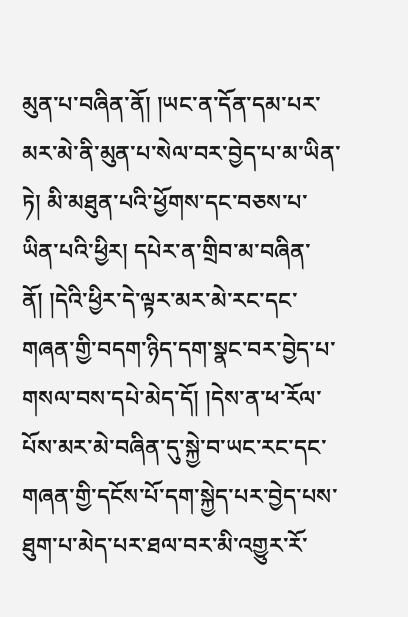མུན་པ་བཞིན་ནོ། །ཡང་ན་དོན་དམ་པར་མར་མེ་ནི་མུན་པ་སེལ་བར་བྱེད་པ་མ་ཡིན་ཏེ། མི་མཐུན་པའི་ཕྱོགས་དང་བཅས་པ་ཡིན་པའི་ཕྱིར། དཔེར་ན་གྲིབ་མ་བཞིན་ནོ། །དེའི་ཕྱིར་དེ་ལྟར་མར་མེ་རང་དང་གཞན་གྱི་བདག་ཉིད་དག་སྣང་བར་བྱེད་པ་གསལ་བས་དཔེ་མེད་དོ། །དེས་ན་ཕ་རོལ་པོས་མར་མེ་བཞིན་དུ་སྐྱེ་བ་ཡང་རང་དང་གཞན་གྱི་དངོས་པོ་དག་སྐྱེད་པར་བྱེད་པས་ཐུག་པ་མེད་པར་ཐལ་བར་མི་འགྱུར་རོ་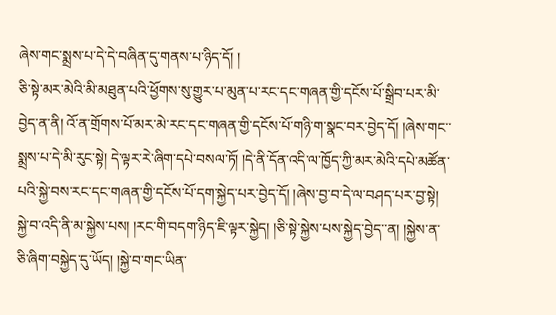ཞེས་གང་སྨྲས་པ་དེ་དེ་བཞིན་དུ་གནས་པ་ཉིད་དོ། །
ཅི་སྟེ་མར་མེའི་མི་མཐུན་པའི་ཕྱོགས་སུ་གྱུར་པ་མུན་པ་རང་དང་གཞན་གྱི་དངོས་པོ་སྒྲིབ་པར་མི་བྱེད་ན་ནི། འོ་ན་གྲོགས་པོ་མར་མེ་རང་དང་གཞན་གྱི་དངོས་པོ་གཉི་ག་སྣང་བར་བྱེད་དོ། །ཞེས་གང་་སྨྲས་པ་དེ་མི་རུང་སྟེ། དེ་ལྟར་རེ་ཞིག་དཔེ་བསལ་ཏོ། །དེ་ནི་དོན་འདི་ལ་ཁྱོད་ཀྱི་མར་མེའི་དཔེ་མཚོན་པའི་སྐྱེ་བས་རང་དང་གཞན་གྱི་དངོས་པོ་དག་སྐྱེད་པར་བྱེད་དོ། །ཞེས་བྱ་བ་དེ་ལ་བཤད་པར་བྱ་སྟེ། སྐྱེ་བ་འདི་ནི་མ་སྐྱེས་པས། །རང་གི་བདག་ཉིད་ཇི་ལྟར་སྐྱེད། །ཅི་སྟེ་སྐྱེས་པས་སྐྱེད་བྱེད་་ན། །སྐྱེས་ན་ཅི་ཞིག་བསྐྱེད་དུ་ཡོད། །སྐྱེ་བ་གང་ཡིན་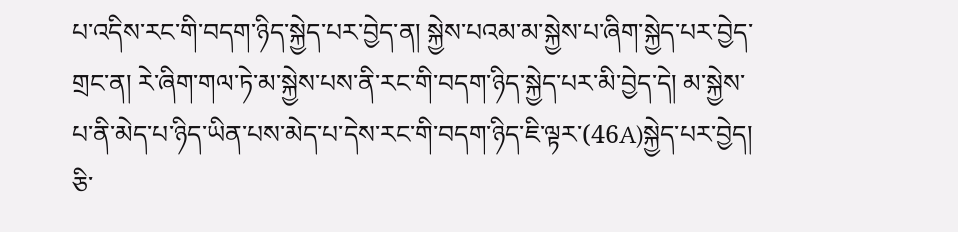པ་འདིས་རང་གི་བདག་ཉིད་སྐྱེད་པར་བྱེད་ན། སྐྱེས་པའམ་མ་སྐྱེས་པ་ཞིག་སྐྱེད་པར་བྱེད་གྲང་ན། རེ་ཞིག་གལ་ཏེ་མ་སྐྱེས་པས་ནི་རང་གི་བདག་ཉིད་སྐྱེད་པར་མི་བྱེད་དེ། མ་སྐྱེས་པ་ནི་མེད་པ་ཉིད་ཡིན་པས་མེད་པ་དེས་རང་གི་བདག་ཉིད་ཇི་ལྟར་(46A)སྐྱེད་པར་བྱེད། ཅི་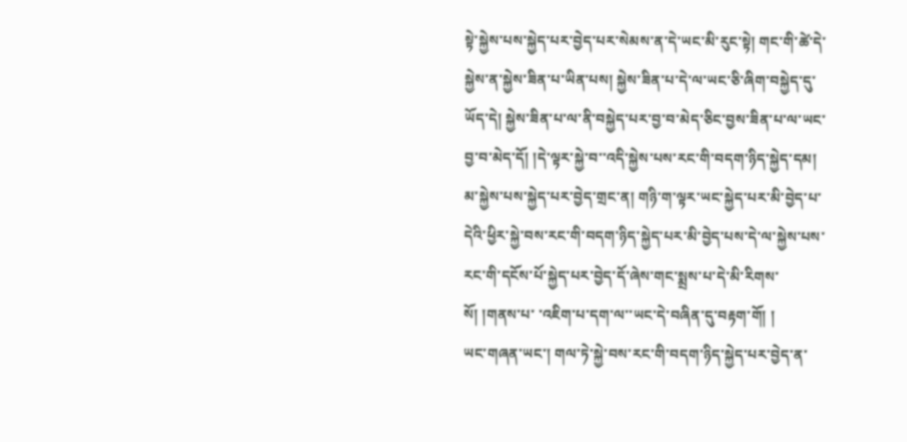སྟེ་སྐྱེས་པས་སྐྱེད་པར་བྱེད་པར་སེམས་ན་དེ་ཡང་མི་རུང་སྟེ། གང་གི་ཚེ་དེ་སྐྱེས་ན་སྐྱེས་ཟིན་པ་ཡིན་པས། སྐྱེས་ཟིན་པ་དེ་ལ་ཡང་ཅི་ཞིག་བསྐྱེད་དུ་ཡོད་དེ། སྐྱེས་ཟིན་པ་ལ་ནི་བསྐྱེད་པར་བྱ་བ་མེད་ཅིང་བྱས་ཟིན་པ་ལ་ཡང་བྱ་བ་མེད་དོ། །དེ་ལྟར་སྐྱེ་བ་་འདི་སྐྱེས་པས་རང་གི་བདག་ཉིད་སྐྱེད་དམ། མ་སྐྱེས་པས་སྐྱེད་པར་བྱེད་གྲང་ན། གཉི་ག་ལྟར་ཡང་སྐྱེད་པར་མི་བྱེད་པ་དེའི་ཕྱིར་སྐྱེ་བས་རང་གི་བདག་ཉིད་སྐྱེད་པར་མི་བྱེད་པས་དེ་ལ་སྐྱེས་པས་རང་གི་དངོས་པོ་སྐྱེད་པར་བྱེད་དོ་ཞེས་གང་སྨྲས་པ་དེ་མི་རིགས་སོ། །གནས་པ་ ་འཇིག་པ་དག་ལ་་ཡང་དེ་བཞིན་དུ་བརྟག་གོ། །
ཡང་གཞན་ཡང་། གལ་ཏེ་སྐྱེ་བས་རང་གི་བདག་ཉིད་སྐྱེད་པར་བྱེད་ན་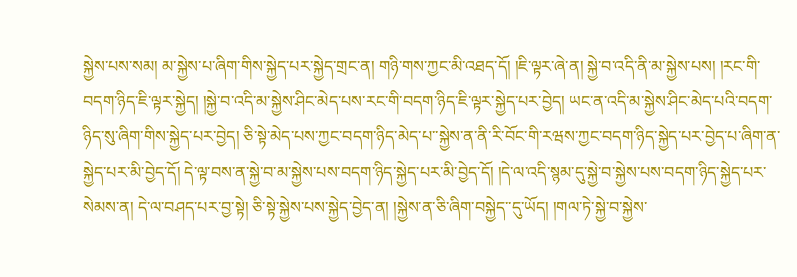སྐྱེས་པས་སམ། མ་སྐྱེས་པ་ཞིག་གིས་སྐྱེད་པར་སྐྱེད་གྲང་ན། གཉི་གས་ཀྱང་མི་འཐད་དོ། །ཇི་ལྟར་ཞེ་ན། སྐྱེ་བ་འདི་ནི་མ་སྐྱེས་པས། །རང་གི་བདག་ཉིད་ཇི་ལྟར་སྐྱེད། །སྐྱེ་བ་འདི་མ་སྐྱེས་ཤིང་མེད་པས་རང་གི་བདག་ཉིད་ཇི་ལྟར་སྐྱེད་པར་བྱེད། ཡང་ན་འདི་མ་སྐྱེས་ཤིང་མེད་པའི་བདག་ཉིད་སུ་ཞིག་གིས་སྐྱེད་པར་བྱེད། ཅི་སྟེ་མེད་པས་ཀྱང་བདག་ཉིད་མེད་པ་་སྐྱེས་ན་ནི་རི་བོང་གི་རཝས་ཀྱང་བདག་ཉིད་སྐྱེད་པར་བྱེད་པ་ཞིག་ན་སྐྱེད་པར་མི་བྱེད་དོ། དེ་ལྟ་བས་ན་སྐྱེ་བ་མ་སྐྱེས་པས་བདག་ཉིད་སྐྱེད་པར་མི་བྱེད་དོ། །དེ་ལ་འདི་སྙམ་དུ་སྐྱེ་བ་སྐྱེས་པས་བདག་ཉིད་སྐྱེད་པར་སེམས་ན། དེ་ལ་བཤད་པར་བྱ་སྟེ། ཅི་སྟེ་སྐྱེས་པས་སྐྱེད་བྱེད་ན། །སྐྱེས་ན་ཅི་ཞིག་བསྐྱེད་་དུ་ཡོད། །གལ་ཏེ་སྐྱེ་བ་སྐྱེས་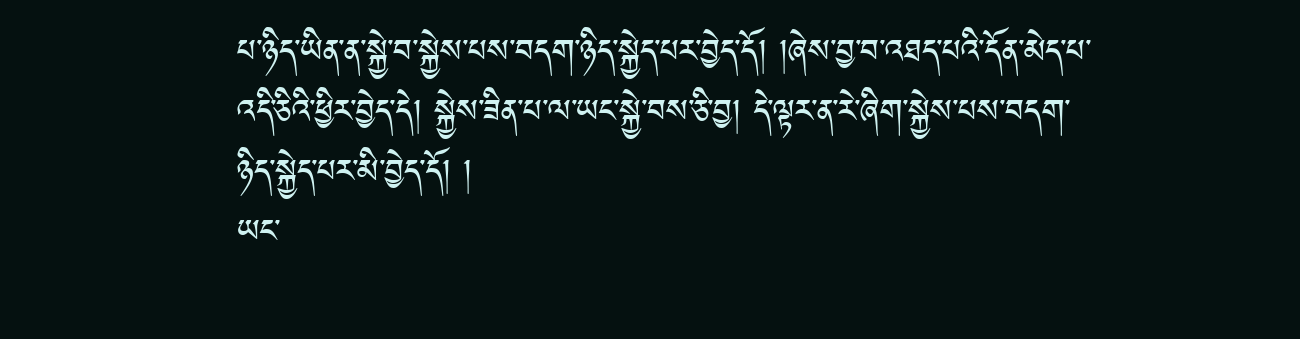པ་ཉིད་ཡིན་ན་སྐྱེ་བ་སྐྱེས་པས་བདག་ཉིད་སྐྱེད་པར་བྱེད་དོ། །ཞེས་བྱ་བ་འཐད་པའི་དོན་མེད་པ་འདི་ཅིའི་ཕྱིར་བྱེད་དེ། སྐྱེས་ཟིན་པ་ལ་ཡང་སྐྱེ་བས་ཅི་བྱ། དེ་ལྟར་ན་རེ་ཞིག་སྐྱེས་པས་བདག་ཉིད་སྐྱེད་པར་མི་བྱེད་དོ། །
ཡང་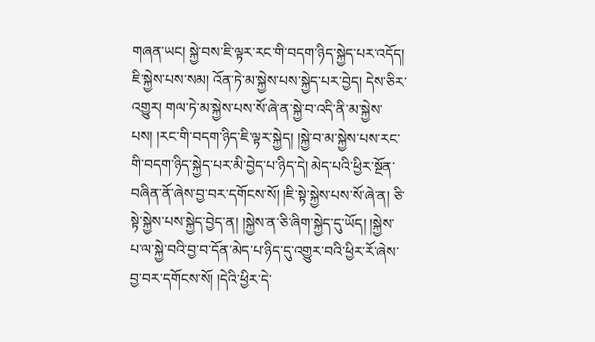གཞན་ཡང། སྐྱེ་བས་ཇི་ལྟར་རང་གི་བདག་ཉིད་སྐྱེད་པར་འདོད། ཇི་སྐྱེས་པས་སམ། འོན་ཏེ་མ་སྐྱེས་པས་སྐྱེད་པར་བྱེད། དེས་ཅིར་འགྱུར། གལ་ཏེ་མ་སྐྱེས་པས་སོ་ཞེ་ན་སྐྱེ་བ་འདི་ནི་མ་སྐྱེས་པས། །རང་གི་བདག་ཉིད་ཇི་ལྟར་སྐྱེད། །སྐྱེ་བ་མ་སྐྱེས་པས་རང་གི་བདག་ཉིད་སྐྱེད་པར་མི་བྱེད་པ་ཉིད་དེ། མེད་པའི་ཕྱིར་སྔོན་བཞིན་ནོ་ཞེས་བྱ་བར་དགོངས་སོ། །ཇི་སྟེ་སྐྱེས་པས་སོ་ཞེ་ན། ཅི་སྟེ་སྐྱེས་པས་སྐྱེད་བྱེད་ན། །སྐྱེས་ན་ཅི་ཞིག་སྐྱེད་དུ་ཡོད། །སྐྱེས་པ་ལ་སྐྱེ་བའི་བྱ་བ་དོན་མེད་པ་ཉིད་དུ་འགྱུར་བའི་ཕྱིར་རོ་ཞེས་བྱ་བར་དགོངས་སོ། །དེའི་ཕྱིར་དེ་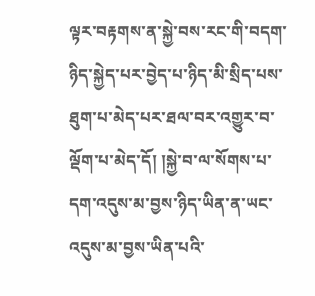ལྟར་བརྟགས་ན་སྐྱེ་བས་རང་གི་བདག་ཉིད་སྐྱེད་པར་བྱེད་པ་ཉིད་མི་སྲིད་པས་ཐུག་པ་མེད་པར་ཐལ་བར་འགྱུར་བ་ལྡོག་པ་མེད་དོ། །སྐྱེ་བ་ལ་སོགས་པ་དག་འདུས་མ་བྱས་ཉིད་ཡིན་ན་ཡང་འདུས་མ་བྱས་ཡིན་པའི་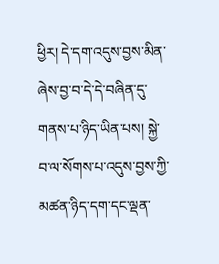ཕྱིར། དེ་དག་འདུས་བྱས་མིན་ཞེས་བྱ་བ་དེ་དེ་བཞིན་དུ་གནས་པ་ཉིད་ཡིན་པས། སྐྱེ་བ་ལ་སོགས་པ་འདུས་བྱས་ཀྱི་མཚན་ཉིད་དག་དང་ལྡན་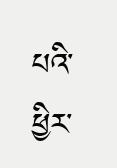པའི་ཕྱིར་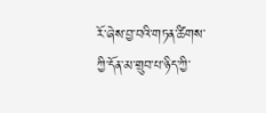རོ་ཞེས་བྱ་བའི་གཏན་ཚིགས་ཀྱི་དོན་མ་གྲུབ་པ་ཉིད་ཀྱི་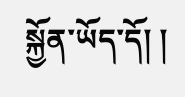སྐྱོན་ཡོད་དོ། །